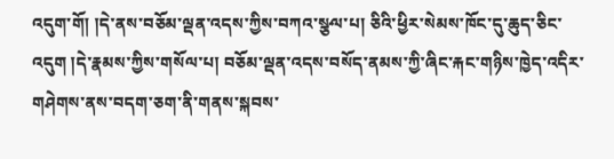འདུག་གོ། །དེ་ནས་བཅོམ་ལྡན་འདས་ཀྱིས་བཀའ་སྩལ་པ། ཅིའི་ཕྱིར་སེམས་ཁོང་དུ་ཆུད་ཅིང་འདུག །དེ་རྣམས་ཀྱིས་གསོལ་པ། བཅོམ་ལྡན་འདས་བསོད་ནམས་ཀྱི་ཞིང་རྐང་གཉིས་ཁྱེད་འདིར་གཤེགས་ནས་བདག་ཅག་ནི་གནས་སྐབས་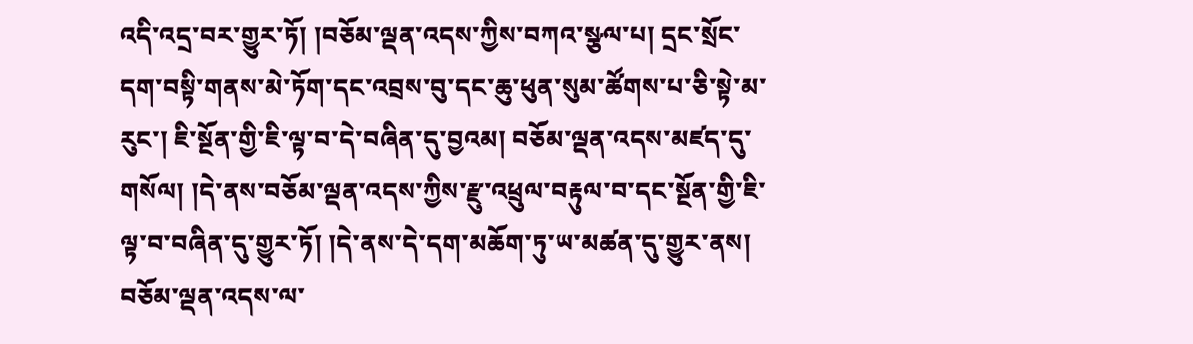འདི་འདྲ་བར་གྱུར་ཏོ། །བཅོམ་ལྡན་འདས་ཀྱིས་བཀའ་སྩལ་པ། དྲང་སྲོང་དག་བསྟི་གནས་མེ་ཏོག་དང་འབྲས་བུ་དང་ཆུ་ཕུན་སུམ་ཚོགས་པ་ཅི་སྟེ་མ་རུང་། ཇི་སྔོན་གྱི་ཇི་ལྟ་བ་དེ་བཞིན་དུ་བྱའམ། བཅོམ་ལྡན་འདས་མཛད་དུ་གསོལ། །དེ་ནས་བཅོམ་ལྡན་འདས་ཀྱིས་རྫུ་འཕྲུལ་བརྟུལ་བ་དང་སྔོན་གྱི་ཇི་ལྟ་བ་བཞིན་དུ་གྱུར་ཏོ། །དེ་ནས་དེ་དག་མཆོག་ཏུ་ཡ་མཚན་དུ་གྱུར་ནས། བཅོམ་ལྡན་འདས་ལ་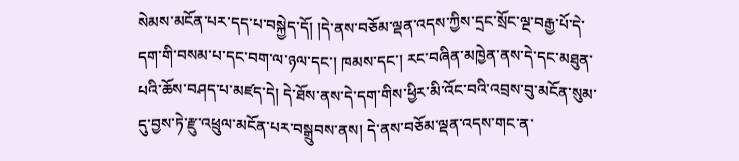སེམས་མངོན་པར་དད་པ་བསྐྱེད་དོ། །དེ་ནས་བཅོམ་ལྡན་འདས་ཀྱིས་དྲང་སྲོང་ལྔ་བརྒྱ་པོ་དེ་དག་གི་བསམ་པ་དང་བག་ལ་ཉལ་དང་། ཁམས་དང་། རང་བཞིན་མཁྱེན་ནས་དེ་དང་མཐུན་པའི་ཆོས་བཤད་པ་མཛད་དེ། དེ་ཐོས་ནས་དེ་དག་གིས་ཕྱིར་མི་འོང་བའི་འབྲས་བུ་མངོན་སུམ་དུ་བྱས་ཏེ་རྫུ་འཕྲུལ་མངོན་པར་བསྒྲུབས་ནས། དེ་ནས་བཅོམ་ལྡན་འདས་གང་ན་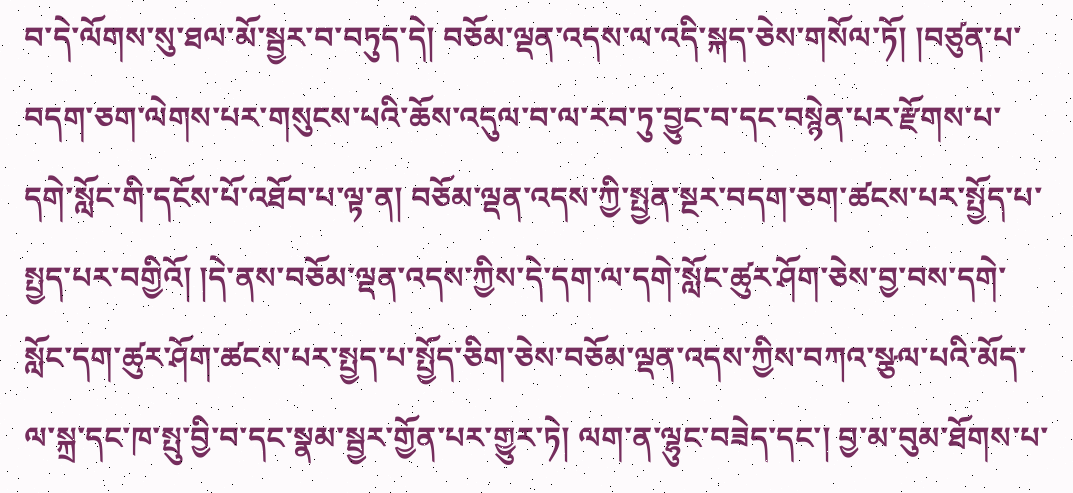བ་དེ་ལོགས་སུ་ཐལ་མོ་སྦྱར་བ་བཏུད་དེ། བཅོམ་ལྡན་འདས་ལ་འདི་སྐད་ཅེས་གསོལ་ཏོ། །བཙུན་པ་བདག་ཅག་ལེགས་པར་གསུངས་པའི་ཆོས་འདུལ་བ་ལ་རབ་ཏུ་བྱུང་བ་དང་བསྙེན་པར་རྫོགས་པ་དགེ་སློང་གི་དངོས་པོ་འཐོབ་པ་ལྟ་ན། བཅོམ་ལྡན་འདས་ཀྱི་སྤྱན་སྔར་བདག་ཅག་ཚངས་པར་སྤྱོད་པ་སྤྱད་པར་བགྱིའོ། །དེ་ནས་བཅོམ་ལྡན་འདས་ཀྱིས་དེ་དག་ལ་དགེ་སློང་ཚུར་ཤོག་ཅེས་བྱ་བས་དགེ་སློང་དག་ཚུར་ཤོག་ཚངས་པར་སྤྱད་པ་སྤྱོད་ཅིག་ཅེས་བཅོམ་ལྡན་འདས་ཀྱིས་བཀའ་སྩལ་པའི་མོད་ལ་སྐྲ་དང་ཁ་སྤུ་བྱི་བ་དང་སྣམ་སྦྱར་གྱོན་པར་གྱུར་ཏེ། ལག་ན་ལྷུང་བཟེད་དང་། བྱ་མ་བུམ་ཐོགས་པ་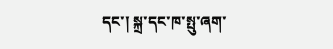དང་། སྐྲ་དང་ཁ་སྤུ་ཞག་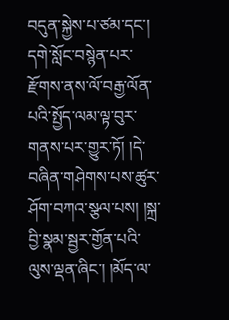བདུན་སྐྱེས་པ་ཙམ་དང་། དགེ་སློང་བསྙེན་པར་རྫོགས་ནས་ལོ་བརྒྱ་ལོན་པའི་སྤྱོད་ལམ་ལྟ་བུར་གནས་པར་གྱུར་ཏོ། །དེ་བཞིན་གཤེགས་པས་ཚུར་ཤོག་བཀའ་སྩལ་པས། །སྐྲ་བྱི་སྣམ་སྦྱར་གྱོན་པའི་ལུས་ལྡན་ཞིང་། །མོད་ལ་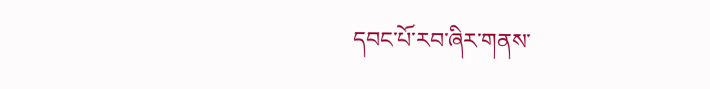དབང་པོ་རབ་ཞིར་གནས་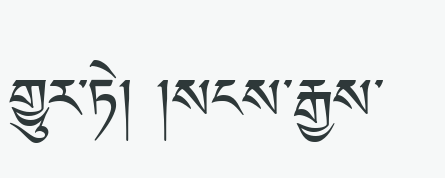གྱུར་ཏེ། །སངས་རྒྱས་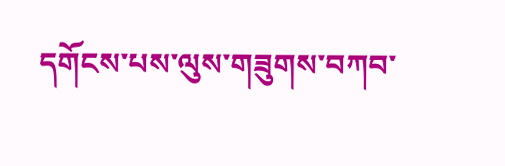དགོངས་པས་ལུས་གཟུགས་བཀབ་